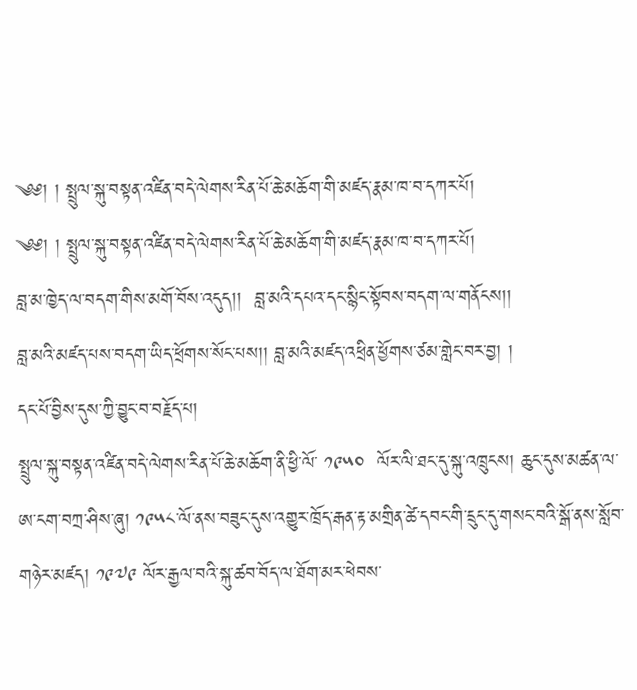༄༅། ། སྤྲུལ་སྐུ་བསྟན་འཛིན་བདེ་ལེགས་རིན་པོ་ཆེ་མཆོག་གི་མཛད་རྣམ་ཁ་བ་དཀར་པོ།
༄༅། ། སྤྲུལ་སྐུ་བསྟན་འཛིན་བདེ་ལེགས་རིན་པོ་ཆེ་མཆོག་གི་མཛད་རྣམ་ཁ་བ་དཀར་པོ།
བླ་མ་ཁྱེད་ལ་བདག་གིས་མགོ་བོས་འདུད།།  བླ་མའི་དཔའ་དང་སྙིང་སྟོབས་བདག་ལ་གནོངས།།
བླ་མའི་མཛད་པས་བདག་ཡིད་ཕྲོགས་སོང་པས།། བླ་མའི་མཛད་འཕྲིན་ཕྱོགས་ཙམ་གླེང་བར་བྱ། །
དང་པོ་བྱིས་དུས་ཀྱི་བྱུང་བ་བརྗོད་པ།
སྤྲུལ་སྐུ་བསྟན་འཛིན་བདེ་ལེགས་རིན་པོ་ཆེ་མཆོག་ནི་ཕྱི་ལོ་ ༡༩༥༠  ལོར་ལི་ཐང་དུ་སྐུ་འཁྲུངས། ཆུང་དུས་མཚན་ལ་ཨ་ངག་བཀྲ་ཤིས་ཞུ། ༡༩༥༨་ལོ་ནས་བཟུང་དུས་འགྱུར་ཁྲོད་རྒན་རྟ་མགྲིན་ཚེ་དབང་གི་དྲུང་དུ་གསང་བའི་སྒོ་ནས་སློབ་གཉེར་མཛད། ༡༩༧༩ ལོར་རྒྱལ་བའི་སྐུ་ཚབ་བོད་ལ་ཐོག་མར་ཕེབས་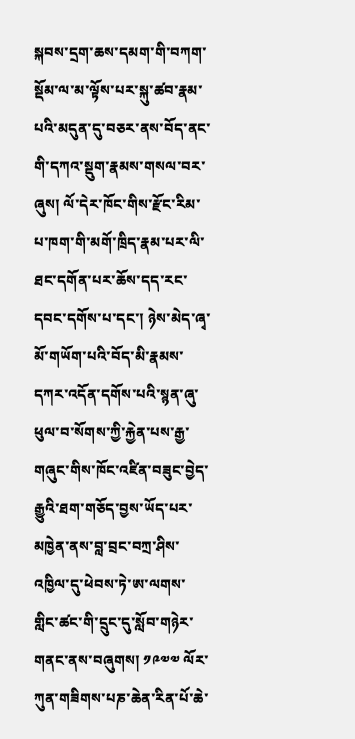སྐབས་དྲག་ཆས་དམག་གི་བཀག་སྡོམ་ལ་མ་ལྟོས་པར་སྐུ་ཚབ་རྣམ་པའི་མདུན་དུ་བཅར་ནས་བོད་ནང་གི་དཀའ་སྡུག་རྣམས་གསལ་བར་ཞུས། ལོ་དེར་ཁོང་གིས་རྫོང་རིམ་པ་ཁག་གི་མགོ་ཁྲིད་རྣམ་པར་ལི་ཐང་དགོན་པར་ཆོས་དད་རང་དབང་དགོས་པ་དང་། ཉེས་མེད་ཞྭ་མོ་གཡོག་པའི་བོད་མི་རྣམས་དཀར་འདོན་དགོས་པའི་སྙན་ཞུ་ཕུལ་བ་སོགས་ཀྱི་རྐྱེན་པས་རྒྱ་གཞུང་གིས་ཁོང་འཛིན་བཟུང་བྱེད་རྒྱུའི་ཐག་གཅོད་བྱས་ཡོད་པར་མཁྱེན་ནས་བླ་བྲང་བཀྲ་ཤིས་འཁྱིལ་དུ་ཕེབས་ཏེ་ཨ་ལགས་གླིང་ཚང་གི་དྲུང་དུ་སློབ་གཉེར་གནང་ནས་བཞུགས། ༡༩༧༧ ལོར་ཀུན་གཟིགས་པཎ་ཆེན་རིན་པོ་ཆེ་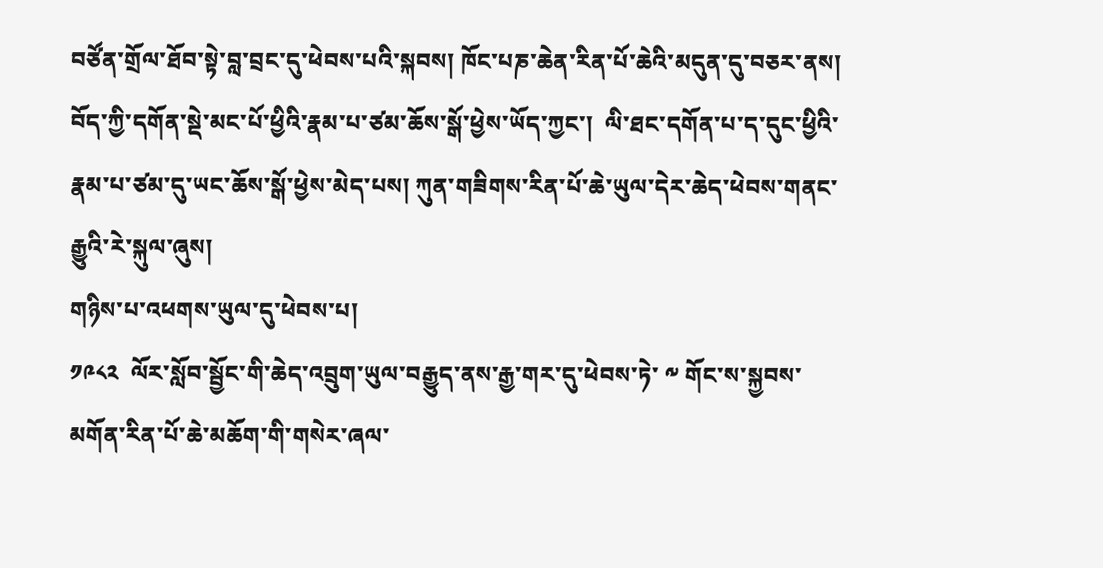བཙོན་གྲོལ་ཐོབ་སྟེ་བླ་བྲང་དུ་ཕེབས་པའི་སྐབས། ཁོང་པཎ་ཆེན་རིན་པོ་ཆེའི་མདུན་དུ་བཅར་ནས། བོད་ཀྱི་དགོན་སྡེ་མང་པོ་ཕྱིའི་རྣམ་པ་ཙམ་ཆོས་སྒོ་ཕྱེས་ཡོད་ཀྱང་།  ལི་ཐང་དགོན་པ་ད་དུང་ཕྱིའི་རྣམ་པ་ཙམ་དུ་ཡང་ཆོས་སྒོ་ཕྱེས་མེད་པས། ཀུན་གཟིགས་རིན་པོ་ཆེ་ཡུལ་དེར་ཆེད་ཕེབས་གནང་རྒྱུའི་རེ་སྐུལ་ཞུས།
གཉིས་པ་འཕགས་ཡུལ་དུ་ཕེབས་པ།
༡༩༨༢  ལོར་སློབ་སྦྱོང་གི་ཆེད་འབྲུག་ཡུལ་བརྒྱུད་ནས་རྒྱ་གར་དུ་ཕེབས་ཏེ་ ༸ གོང་ས་སྐྱབས་མགོན་རིན་པོ་ཆེ་མཆོག་གི་གསེར་ཞལ་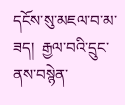དངོས་སུ་མཇལ་བ་མ་ཟད།  རྒྱལ་བའི་དྲུང་ནས་བསྙེན་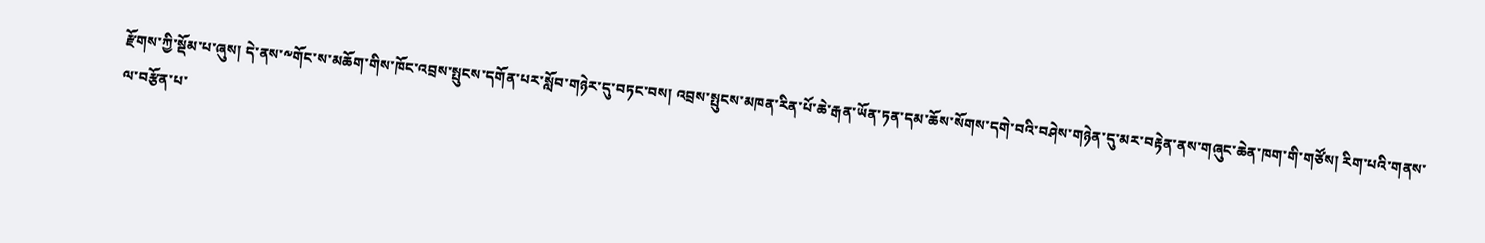རྫོགས་ཀྱི་སྡོམ་པ་ཞུས། དེ་ནས་༸གོང་ས་མཆོག་གིས་ཁོང་འབྲས་སྤུངས་དགོན་པར་སློབ་གཉེར་དུ་བཏང་བས། འབྲས་སྤུངས་མཁན་རིན་པོ་ཆེ་རྒན་ཡོན་ཏན་དམ་ཆོས་སོགས་དགེ་བའི་བཤེས་གཉེན་དུ་མར་བརྟེན་ནས་གཞུང་ཆེན་ཁག་གི་གཙོས། རིག་པའི་གནས་ལ་བརྩོན་པ་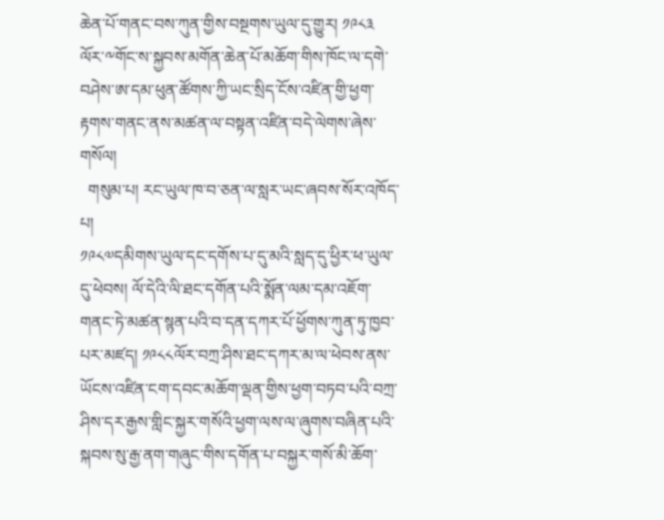ཆེན་པོ་གནང་བས་ཀུན་གྱིས་བསྔགས་ཡུལ་དུ་གྱུར། ༡༩༨༣ ལོར་༸གོང་ས་སྐྱབས་མགོན་ཆེན་པོ་མཆོག་གིས་ཁོང་ལ་དགེ་བཤེས་ཨ་དམ་ཕུན་ཚོགས་ཀྱི་ཡང་སྲིད་ངོས་འཛིན་གྱི་ཕྱག་རྟགས་གནང་ནས་མཚན་ལ་བསྟན་འཛིན་བདེ་ལེགས་ཞེས་གསོལ།
  གསུམ་པ། རང་ཡུལ་ཁ་བ་ཅན་ལ་སླར་ཡང་ཞབས་སོར་འཁོད་པ།
༡༩༨༧དམིགས་ཡུལ་དང་དགོས་པ་དུ་མའི་སླད་དུ་ཕྱིར་ཕ་ཡུལ་དུ་ཕེབས། ལོ་དེའི་ལི་ཐང་དགོན་པའི་སྨོན་ལམ་དམ་འཇོག་གནང་ཏེ་མཚན་སྙན་པའི་བ་དན་དཀར་པོ་ཕྱོགས་ཀུན་ཏུ་ཁྱབ་པར་མཛད། ༡༩༨༨ལོར་བཀྲ་ཤིས་ཐང་དཀར་མ་ལ་ཕེབས་ནས་ཡོངས་འཛིན་ངག་དབང་མཆོག་ལྡན་གྱིས་ཕྱག་བཏབ་པའི་བཀྲ་ཤིས་དར་རྒྱས་གླིང་སྐྱར་གསོའི་ཕྱག་ལས་ལ་ཞུགས་བཞིན་པའི་སྐབས་སུ་རྒྱ་ནག་གཞུང་གིས་དགོན་པ་བསྐྱར་གསོ་མི་ཆོག་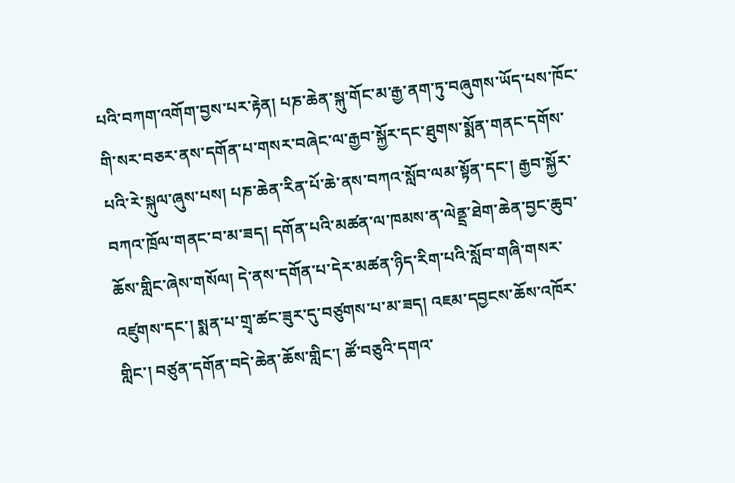པའི་བཀག་འགོག་བྱས་པར་རྟེན། པཎ་ཆེན་སྐུ་གོང་མ་རྒྱ་ནག་ཏུ་བཞུགས་ཡོད་པས་ཁོང་གི་སར་བཅར་ནས་དགོན་པ་གསར་བཞེང་ལ་རྒྱབ་སྐྱོར་དང་ཐུགས་སྨོན་གནང་དགོས་པའི་རེ་སྐུལ་ཞུས་པས། པཎ་ཆེན་རིན་པོ་ཆེ་ནས་བཀའ་སློབ་ལམ་སྟོན་དང་། རྒྱབ་སྐྱོར་བཀའ་ཁྲོལ་གནང་བ་མ་ཟད། དགོན་པའི་མཚན་ལ་ཁམས་ན་ལེནྡྲ་ཐེག་ཆེན་བྱང་ཆུབ་ཆོས་གླིང་ཞེས་གསོལ། དེ་ནས་དགོན་པ་དེར་མཚན་ཉིད་རིག་པའི་སློབ་གཞི་གསར་འཛུགས་དང་། སྨན་པ་གྲྭ་ཚང་ཟུར་དུ་བཙུགས་པ་མ་ཟད། འཇམ་དབྱངས་ཆོས་འཁོར་གླིང་། བཙུན་དགོན་བདེ་ཆེན་ཆོས་གླིང་། ཚོ་བཅུའི་དགའ་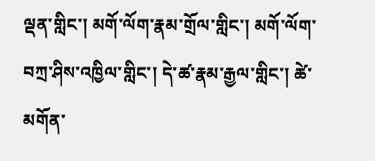ལྡན་གླིང་། མགོ་ལོག་རྣམ་གྲོལ་གླིང་། མགོ་ལོག་བཀྲ་ཤིས་འཁྱིལ་གླིང་། དེ་ཚ་རྣམ་རྒྱལ་གླིང་། ཚེ་མགོན་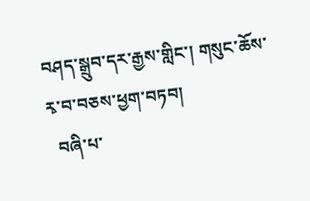བཤད་སྒྲུབ་དར་རྒྱས་གླིང་། གསུང་ཆོས་རྭ་བ་བཅས་ཕྱག་བཏབ།
  བཞི་པ་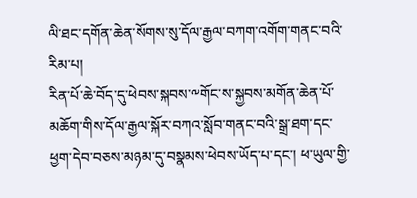ལི་ཐང་དགོན་ཆེན་སོགས་སུ་དོལ་རྒྱལ་བཀག་འགོག་གནང་བའི་རིམ་པ།
རིན་པོ་ཆེ་བོད་དུ་ཕེབས་སྐབས་༸གོང་ས་སྐྱབས་མགོན་ཆེན་པོ་མཆོག་གིས་དོལ་རྒྱལ་སྐོར་བཀའ་སློབ་གནང་བའི་སྒྲ་ཐག་དང་ཕྱག་དེབ་བཅས་མཉམ་དུ་བསྣམས་ཕེབས་ཡོད་པ་དང་། ཕ་ཡུལ་གྱི་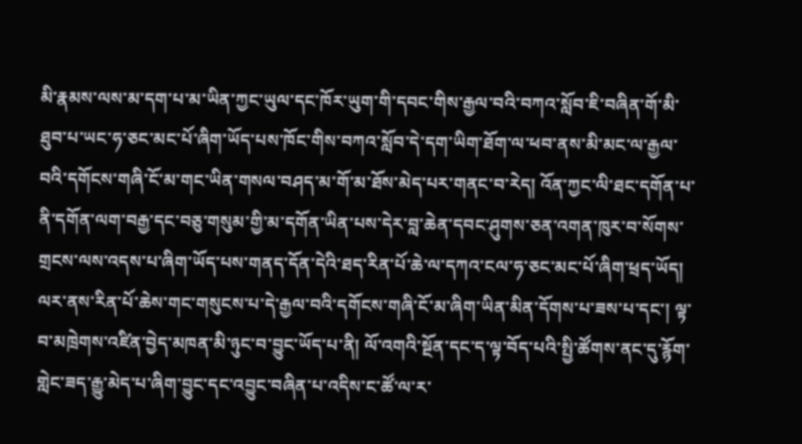མི་རྣམས་ལས་མ་དག་པ་མ་ཡིན་ཀྱང་ཡུལ་དང་ཁོར་ཡུག་གི་དབང་གིས་རྒྱལ་བའི་བཀའ་སློབ་ཇི་བཞིན་གོ་མི་ཐུབ་པ་ཡང་ཧ་ཅང་མང་པོ་ཞིག་ཡོད་པས་ཁོང་གིས་བཀའ་སློབ་དེ་དག་ཡིག་ཐོག་ལ་ཕབ་ནས་མི་མང་ལ་རྒྱལ་བའི་དགོངས་གཞི་ངོ་མ་གང་ཡིན་གསལ་བཤད་མ་གོ་མ་ཐོས་མེད་པར་གནང་བ་རེད། འོན་ཀྱང་ལི་ཐང་དགོན་པ་ནི་དགོན་ལག་བརྒྱ་དང་བཅུ་གསུམ་གྱི་མ་དགོན་ཡིན་པས་དེར་བླ་ཆེན་དབང་ཤུགས་ཅན་འགན་ཁུར་བ་སོགས་གྲངས་ལས་འདས་པ་ཞིག་ཡོད་པས་གནད་དོན་དེའི་ཐད་རིན་པོ་ཆེ་ལ་དཀའ་ངལ་ཧ་ཅང་མང་པོ་ཞིག་ཕྲད་ཡོད། ལར་ནས་རིན་པོ་ཆེས་གང་གསུངས་པ་དེ་རྒྱལ་བའི་དགོངས་གཞི་ངོ་མ་ཞིག་ཡིན་མིན་དོགས་པ་ཟས་པ་དང་། ལྟ་བ་མཁྲེགས་འཛིན་བྱེད་མཁན་མི་ཉུང་བ་བྱུང་ཡོད་པ་ནི། ལོ་འགའི་སྔོན་དང་ད་ལྟ་བོད་པའི་སྤྱི་ཚོགས་ནང་དུ་རྙོག་གླེང་ཟད་རྒྱུ་མེད་པ་ཞིག་བྱུང་དང་འབྱུང་བཞིན་པ་འདིས་ང་ཚོ་ལ་ར་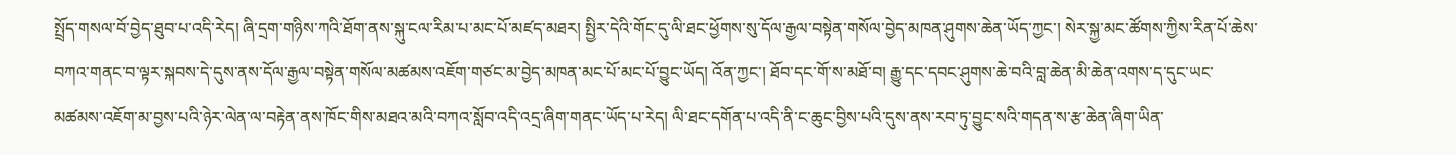སྤྲོད་གསལ་བོ་བྱེད་ཐུབ་པ་འདི་རེད། ཞི་དྲག་གཉིས་ཀའི་ཐོག་ནས་སྐུ་ངལ་རིམ་པ་མང་པོ་མཛད་མཐར། སྤྱིར་དེའི་གོང་དུ་ལི་ཐང་ཕྱོགས་སུ་དོལ་རྒྱལ་བསྟེན་གསོལ་བྱེད་མཁན་ཤུགས་ཆེན་ཡོད་ཀྱང་། སེར་སྐྱ་མང་ཚོགས་ཀྱིས་རིན་པོ་ཆེས་བཀའ་གནང་བ་ལྟར་སྐབས་དེ་དུས་ནས་དོལ་རྒྱལ་བསྟེན་གསོལ་མཚམས་འཇོག་གཙང་མ་བྱེད་མཁན་མང་པོ་མང་པོ་བྱུང་ཡོད། འོན་ཀྱང་། ཐོབ་དང་གོ་ས་མཐོ་བ། རྒྱུ་དང་དབང་ཤུགས་ཆེ་བའི་བླ་ཆེན་མི་ཆེན་འགས་ད་དུང་ཡང་མཚམས་འཇོག་མ་བྱས་པའི་ཉེར་ལེན་ལ་བརྟེན་ནས་ཁོང་གིས་མཐའ་མའི་བཀའ་སློབ་འདི་འདྲ་ཞིག་གནང་ཡོད་པ་རེད། ལི་ཐང་དགོན་པ་འདི་ནི་ང་ཆུང་བྱིས་པའི་དུས་ནས་རབ་ཏུ་བྱུང་སའི་གདན་ས་རྩ་ཆེན་ཞིག་ཡིན་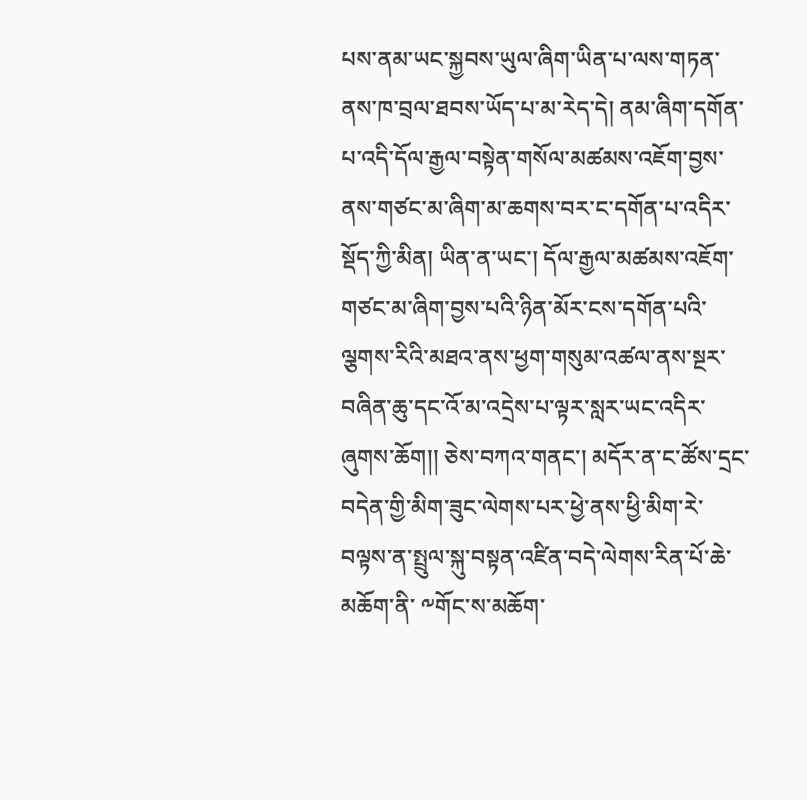པས་ནམ་ཡང་སྐྱབས་ཡུལ་ཞིག་ཡིན་པ་ལས་གཏན་ནས་ཁ་བྲལ་ཐབས་ཡོད་པ་མ་རེད་དེ། ནམ་ཞིག་དགོན་པ་འདི་དོལ་རྒྱལ་བསྟེན་གསོལ་མཚམས་འཇོག་བྱས་ནས་གཙང་མ་ཞིག་མ་ཆགས་བར་ང་དགོན་པ་འདིར་སྡོད་ཀྱི་མིན། ཡིན་ན་ཡང་། དོལ་རྒྱལ་མཚམས་འཇོག་གཙང་མ་ཞིག་བྱས་པའི་ཉིན་མོར་ངས་དགོན་པའི་ལྕགས་རིའི་མཐའ་ནས་ཕྱག་གསུམ་འཚལ་ནས་སྔར་བཞིན་ཆུ་དང་འོ་མ་འདྲེས་པ་ལྟར་སླར་ཡང་འདིར་ཞུགས་ཆོག།། ཅེས་བཀའ་གནང་། མདོར་ན་ང་ཚོས་དྲང་བདེན་གྱི་མིག་ཟུང་ལེགས་པར་ཕྱེ་ནས་ཕྱི་མིག་རེ་བལྟས་ན་སྤྲུལ་སྐུ་བསྟན་འཛིན་བདེ་ལེགས་རིན་པོ་ཆེ་མཆོག་ནི་ ༸གོང་ས་མཆོག་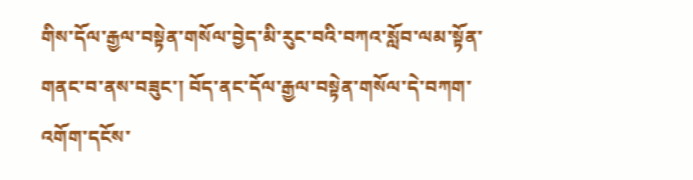གིས་དོལ་རྒྱལ་བསྟེན་གསོལ་བྱེད་མི་རུང་བའི་བཀའ་སློབ་ལམ་སྟོན་གནང་བ་ནས་བཟུང་། བོད་ནང་དོལ་རྒྱལ་བསྟེན་གསོལ་དེ་བཀག་འགོག་དངོས་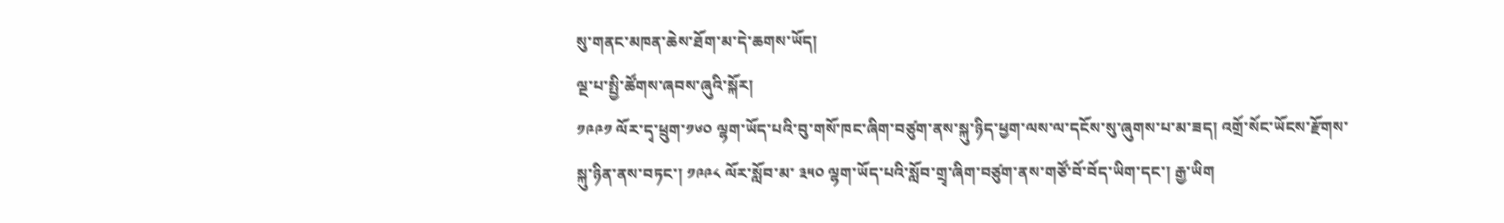སུ་གནང་མཁན་ཆེས་ཐོག་མ་དེ་ཆགས་ཡོད།
ལྔ་པ་སྤྱི་ཚོགས་ཞབས་ཞུའི་སྐོར།
༡༩༩༡ ལོར་དྭ་ཕྲུག་༡༦༠ ལྷག་ཡོད་པའི་བུ་གསོ་ཁང་ཞིག་བཙུག་ནས་སྐུ་ཉིད་ཕྱག་ལས་ལ་དངོས་སུ་ཞུགས་པ་མ་ཟད། འགྲོ་སོང་ཡོངས་རྫོགས་སྐུ་ཉིན་ནས་བཏང་། ༡༩༩༨ ལོར་སློབ་མ་ ༣༥༠ ལྷག་ཡོད་པའི་སློབ་གྲྭ་ཞིག་བཙུག་ནས་གཙོ་བོ་བོད་ཡིག་དང་། རྒྱ་ཡིག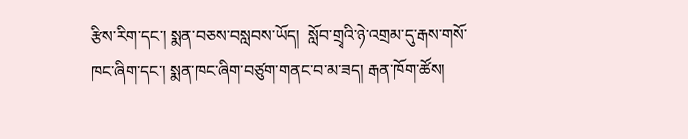རྩིས་རིག་དང་། སྨན་བཅས་བསླབས་ཡོད།  སློབ་གྲྭའི་ཉེ་འགྲམ་དུ་རྒས་གསོ་ཁང་ཞིག་དང་། སྨན་ཁང་ཞིག་བཙུག་གནང་བ་མ་ཟད། རྒན་ཁོག་ཚོས།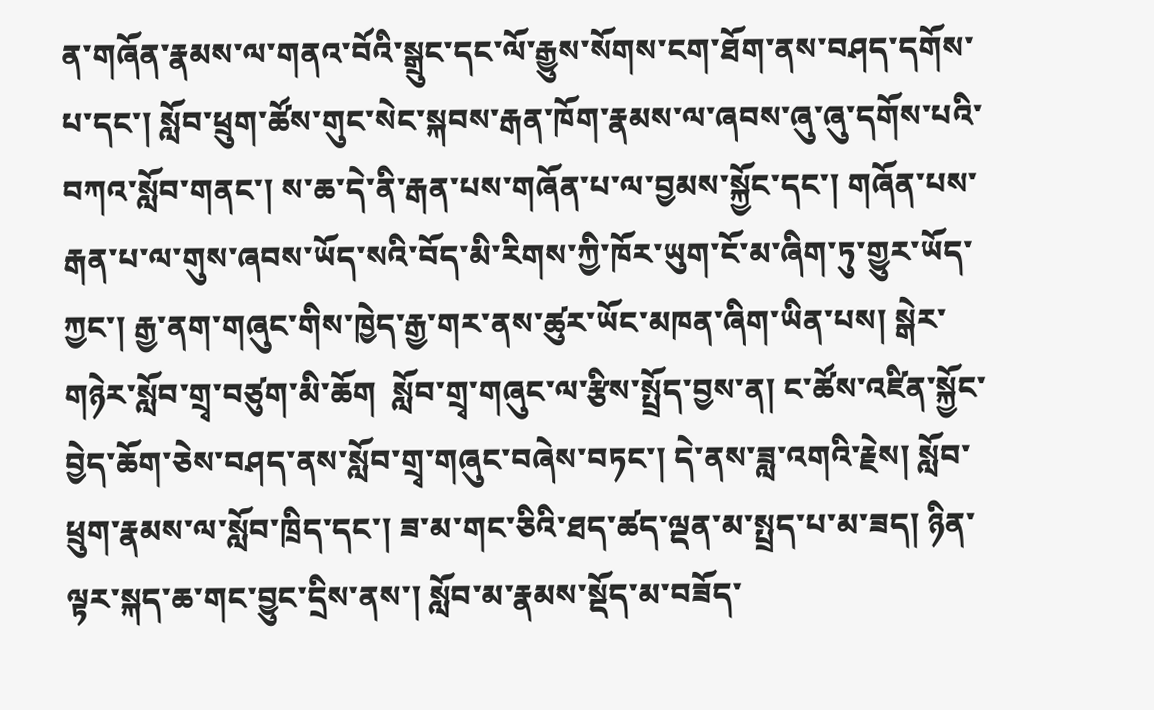ན་གཞོན་རྣམས་ལ་གནའ་བོའི་སྒྲུང་དང་ལོ་རྒྱུས་སོགས་ངག་ཐོག་ནས་བཤད་དགོས་པ་དང་། སློབ་ཕྲུག་ཚོས་གུང་སེང་སྐབས་རྒན་ཁོག་རྣམས་ལ་ཞབས་ཞུ་ཞུ་དགོས་པའི་བཀའ་སློབ་གནང་། ས་ཆ་དེ་ནི་རྒན་པས་གཞོན་པ་ལ་བྱམས་སྐྱོང་དང་། གཞོན་པས་རྒན་པ་ལ་གུས་ཞབས་ཡོད་སའི་བོད་མི་རིགས་ཀྱི་ཁོར་ཡུག་ངོ་མ་ཞིག་ཏུ་གྱུར་ཡོད་ཀྱང་། རྒྱ་ནག་གཞུང་གིས་ཁྱེད་རྒྱ་གར་ནས་ཚུར་ཡོང་མཁན་ཞིག་ཡིན་པས། སྒེར་གཉེར་སློབ་གྲྭ་བཙུག་མི་ཆོག  སློབ་གྲྭ་གཞུང་ལ་རྩིས་སྤྲོད་བྱས་ན། ང་ཚོས་འཛིན་སྐྱོང་བྱེད་ཆོག་ཅེས་བཤད་ནས་སློབ་གྲྭ་གཞུང་བཞེས་བཏང་། དེ་ནས་ཟླ་འགའི་རྗེས། སློབ་ཕྲུག་རྣམས་ལ་སློབ་ཁྲིད་དང་། ཟ་མ་གང་ཅིའི་ཐད་ཚད་ལྡན་མ་སྤྲད་པ་མ་ཟད། ཉིན་ལྟར་སྐད་ཆ་གང་བྱུང་དྲིས་ནས་། སློབ་མ་རྣམས་སྡོད་མ་བཟོད་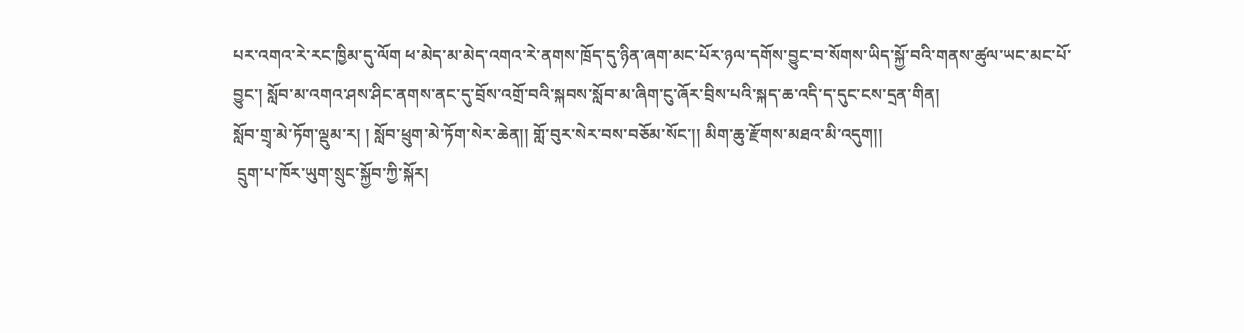པར་འགའ་རེ་རང་ཁྱིམ་དུ་ལོག ཕ་མེད་མ་མེད་འགའ་རེ་ནགས་ཁྲོད་དུ་ཉིན་ཞག་མང་པོར་ཉལ་དགོས་བྱུང་བ་སོགས་ཡིད་སྐྱོ་བའི་གནས་ཚུལ་ཡང་མང་པོ་བྱུང་། སློབ་མ་འགའ་ཤས་ཤིང་ནགས་ནང་དུ་བྲོས་འགྲོ་བའི་སྐབས་སློབ་མ་ཞིག་ངུ་ཞོར་བྲིས་པའི་སྐད་ཆ་འདི་ད་དུང་ངས་དྲན་གིན།
སློབ་གྲྭ་མེ་ཏོག་ལྡུམ་ར། ། སློབ་ཕྲུག་མེ་ཏོག་སེར་ཆེན།། གློ་བུར་སེར་བས་བཅོམ་སོང་།། མིག་ཆུ་རྫོགས་མཐའ་མི་འདུག།།
 དྲུག་པ་ཁོར་ཡུག་སྲུང་སྐྱོབ་ཀྱི་སྐོར།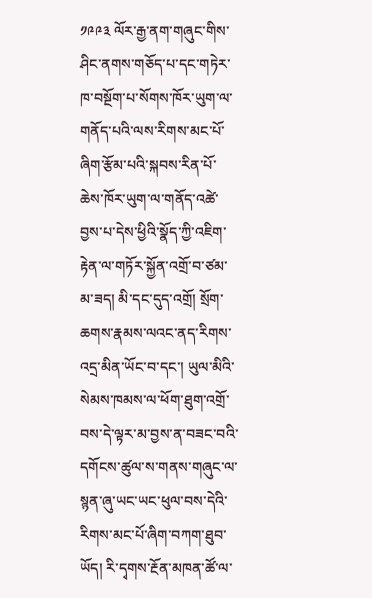༡༩༩༣ ལོར་རྒྱ་ནག་གཞུང་གིས་ཤིང་ནགས་གཅོད་པ་དང་གཏེར་ཁ་བསྔོག་པ་སོགས་ཁོར་ཡུག་ལ་གནོད་པའི་ལས་རིགས་མང་པོ་ཞིག་རྩོམ་པའི་སྐབས་རིན་པོ་ཆེས་ཁོར་ཡུག་ལ་གནོད་འཚེ་བྱས་པ་དེས་ཕྱིའི་སྣོད་ཀྱི་འཇིག་རྟེན་ལ་གཏོར་སྐྱོན་འགྲོ་བ་ཙམ་མ་ཟད། མི་དང་དུད་འགྲོ། སྲོག་ཆགས་རྣམས་ལའང་ནད་རིགས་འདྲ་མིན་ཡོང་བ་དང་། ཡུལ་མིའི་སེམས་ཁམས་ལ་ཕོག་ཐུག་འགྲོ་བས་དེ་ལྟར་མ་བྱས་ན་བཟང་བའི་དགོངས་ཚུལ་ས་གནས་གཞུང་ལ་སྙན་ཞུ་ཡང་ཡང་ཕུལ་བས་དེའི་རིགས་མང་པོ་ཞིག་བཀག་ཐུབ་ཡོད། རི་དྭགས་རྔོན་མཁན་ཚོ་ལ་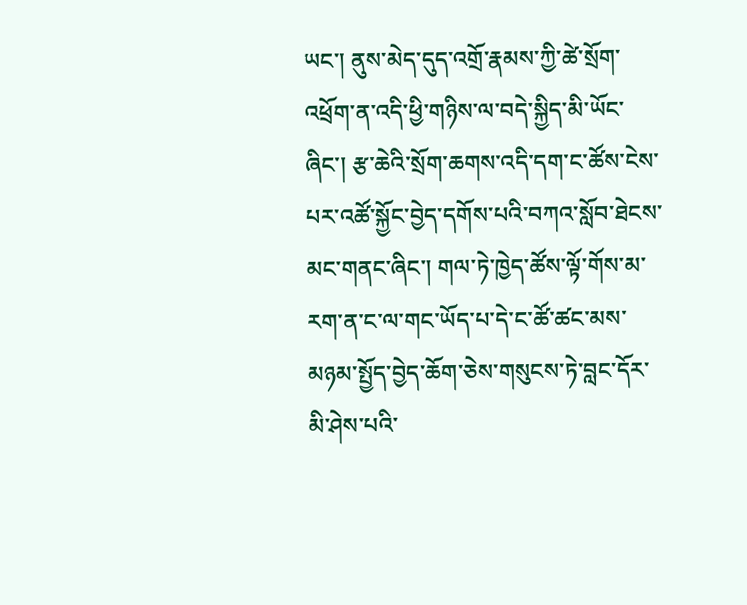ཡང་། ནུས་མེད་དུད་འགྲོ་རྣམས་ཀྱི་ཚེ་སྲོག་འཕྲོག་ན་འདི་ཕྱི་གཉིས་ལ་བདེ་སྐྱིད་མི་ཡོང་ཞིང་། རྩ་ཆེའི་སྲོག་ཆགས་འདི་དག་ང་ཚོས་ངེས་པར་འཚོ་སྐྱོང་བྱེད་དགོས་པའི་བཀའ་སློབ་ཐེངས་མང་གནང་ཞིང་། གལ་ཏེ་ཁྱེད་ཚོས་ལྟོ་གོས་མ་རག་ན་ང་ལ་གང་ཡོད་པ་དེ་ང་ཚོ་ཚང་མས་མཉམ་སྤྱོད་བྱེད་ཆོག་ཅེས་གསུངས་ཏེ་བླང་དོར་མི་ཤེས་པའི་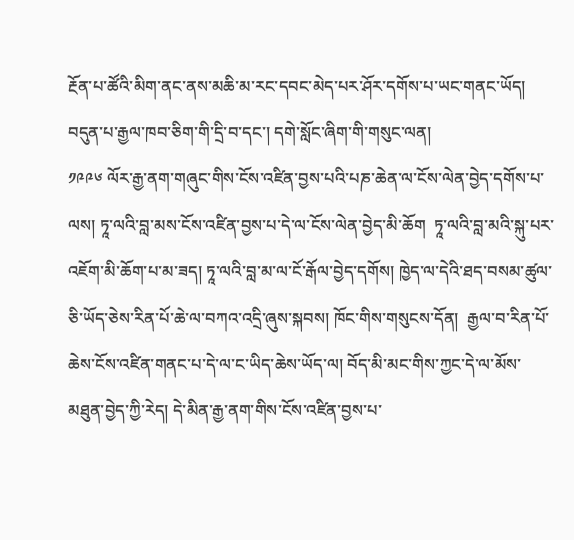རྔོན་པ་ཚོའི་མིག་ནང་ནས་མཆི་མ་རང་དབང་མེད་པར་ཤོར་དགོས་པ་ཡང་གནང་ཡོད།
བདུན་པ་རྒྱལ་ཁབ་ཅིག་གི་དྲི་བ་དང་། དགེ་སློང་ཞིག་གི་གསུང་ལན།
༡༩༩༦ ལོར་རྒྱ་ནག་གཞུང་གིས་ངོས་འཛིན་བྱས་པའི་པཎ་ཆེན་ལ་ངོས་ལེན་བྱེད་དགོས་པ་ལས། ཏཱ་ལའི་བླ་མས་ངོས་འཛིན་བྱས་པ་དེ་ལ་ངོས་ལེན་བྱེད་མི་ཆོག  ཏཱ་ལའི་བླ་མའི་སྐུ་པར་འཇོག་མི་ཆོག་པ་མ་ཟད། ཏཱ་ལའི་བླ་མ་ལ་ངོ་རྒོལ་བྱེད་དགོས། ཁྱེད་ལ་དེའི་ཐད་བསམ་ཚུལ་ཅི་ཡོད་ཅེས་རིན་པོ་ཆེ་ལ་བཀའ་འདྲི་ཞུས་སྐབས། ཁོང་གིས་གསུངས་དོན།  རྒྱལ་བ་རིན་པོ་ཆེས་ངོས་འཛིན་གནང་པ་དེ་ལ་ང་ཡིད་ཆེས་ཡོད་ལ། བོད་མི་མང་གིས་ཀྱང་དེ་ལ་མོས་མཐུན་བྱེད་ཀྱི་རེད། དེ་མིན་རྒྱ་ནག་གིས་ངོས་འཛིན་བྱས་པ་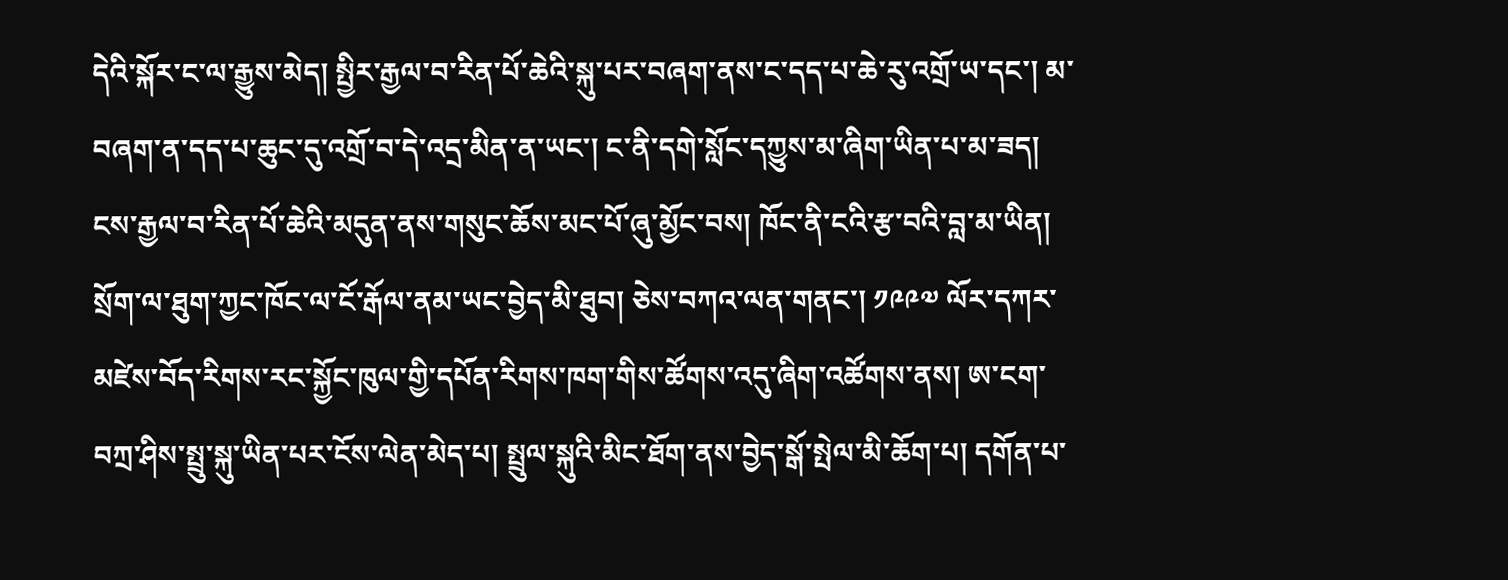དེའི་སྐོར་ང་ལ་རྒྱུས་མེད། སྤྱིར་རྒྱལ་བ་རིན་པོ་ཆེའི་སྐུ་པར་བཞག་ནས་ང་དད་པ་ཆེ་རུ་འགྲོ་ཡ་དང་། མ་བཞག་ན་དད་པ་ཆུང་དུ་འགྲོ་བ་དེ་འདྲ་མིན་ན་ཡང་། ང་ནི་དགེ་སློང་དཀྱུས་མ་ཞིག་ཡིན་པ་མ་ཟད། ངས་རྒྱལ་བ་རིན་པོ་ཆེའི་མདུན་ནས་གསུང་ཆོས་མང་པོ་ཞུ་མྱོང་བས། ཁོང་ནི་ངའི་རྩ་བའི་བླ་མ་ཡིན། སྲོག་ལ་ཐུག་ཀྱང་ཁོང་ལ་ངོ་རྒོལ་ནམ་ཡང་བྱེད་མི་ཐུབ། ཅེས་བཀའ་ལན་གནང་། ༡༩༩༧ ལོར་དཀར་མཛེས་བོད་རིགས་རང་སྐྱོང་ཁུལ་གྱི་དཔོན་རིགས་ཁག་གིས་ཚོགས་འདུ་ཞིག་འཚོགས་ནས། ཨ་ངག་བཀྲ་ཤིས་སྤྲུ་སྐུ་ཡིན་པར་ངོས་ལེན་མེད་པ། སྤྲུལ་སྐུའི་མིང་ཐོག་ནས་བྱེད་སྒོ་སྤེལ་མི་ཆོག་པ། དགོན་པ་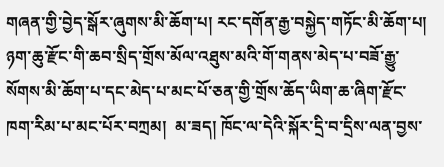གཞན་གྱི་བྱེད་སྒོར་ཞུགས་མི་ཆོག་པ། རང་དགོན་རྒྱ་བསྐྱེད་གཏོང་མི་ཆོག་པ། ཉག་ཆུ་རྫོང་གི་ཆབ་སྲིད་གྲོས་མོལ་འཐུས་མའི་གོ་གནས་མེད་པ་བཟོ་རྒྱུ་སོགས་མི་ཆོག་པ་དང་མེད་པ་མང་པོ་ཅན་གྱི་གྲོས་ཆོད་ཡིག་ཆ་ཞིག་རྫོང་ཁག་རིམ་པ་མང་པོར་བཀྲམ།  མ་ཟད། ཁོང་ལ་དེའི་སྐོར་དྲི་བ་དྲིས་ལན་བྱས་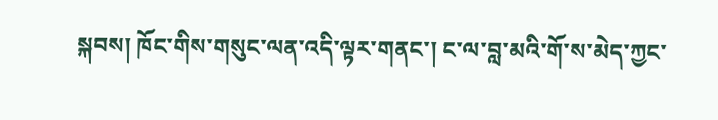སྐབས། ཁོང་གིས་གསུང་ལན་འདི་ལྟར་གནང་། ང་ལ་བླ་མའི་གོ་ས་མེད་ཀྱང་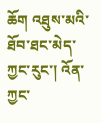ཆོག འཐུས་མའི་ཐོབ་ཐང་མེད་ཀྱང་རུང་། འོན་ཀྱང་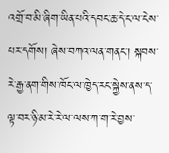འགྲོ་བ་མི་ཞིག་ཡིན་པའི་དབང་ཆ་དེ་ང་ལ་ངེས་པར་དགོས། ཞེས་བཀའ་ལན་གནང་། སྐབས་རེ་རྒྱ་ནག་གིས་ཁོང་ལ་ཁྱེད་རང་སྐྱེས་ནས་ད་ལྟ་བར་ཉི་མ་རེ་རེ་ལ་ལས་ཀ་ག་རེ་བྱས་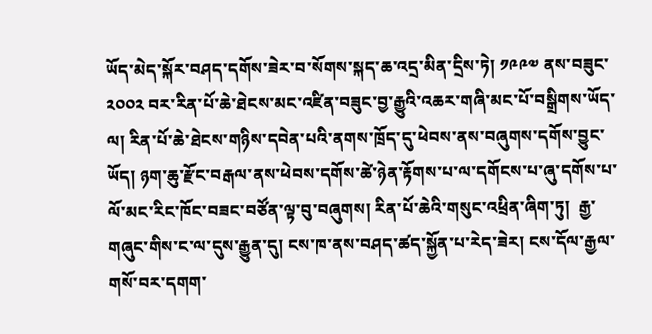ཡོད་མེད་སྐོར་བཤད་དགོས་ཟེར་བ་སོགས་སྐད་ཆ་འདྲ་མིན་དྲིས་ཏེ། ༡༩༩༧ ནས་བཟུང་ ༢༠༠༢ བར་རིན་པོ་ཆེ་ཐེངས་མང་འཛིན་བཟུང་བྱ་རྒྱུའི་འཆར་གཞི་མང་པོ་བསྒྲིགས་ཡོད་ལ། རིན་པོ་ཆེ་ཐེངས་གཉིས་དབེན་པའི་ནགས་ཁྲོད་དུ་ཕེབས་ནས་བཞུགས་དགོས་བྱུང་ཡོད། ཉག་ཆུ་རྫོང་བརྒལ་ནས་ཕེབས་དགོས་ཚེ་ཉེན་རྟོགས་པ་ལ་དགོངས་པ་ཞུ་དགོས་པ་ལོ་མང་རིང་ཁོང་བཟང་བཙོན་ལྟ་བུ་བཞུགས། རིན་པོ་ཆེའི་གསུང་འཕྲིན་ཞིག་ཏུ།  རྒྱ་གཞུང་གིས་ང་ལ་དུས་རྒྱུན་དུ། ངས་ཁ་ནས་བཤད་ཚད་སྐྱོན་པ་རེད་ཟེར། ངས་དོལ་རྒྱལ་གསོ་བར་དགག་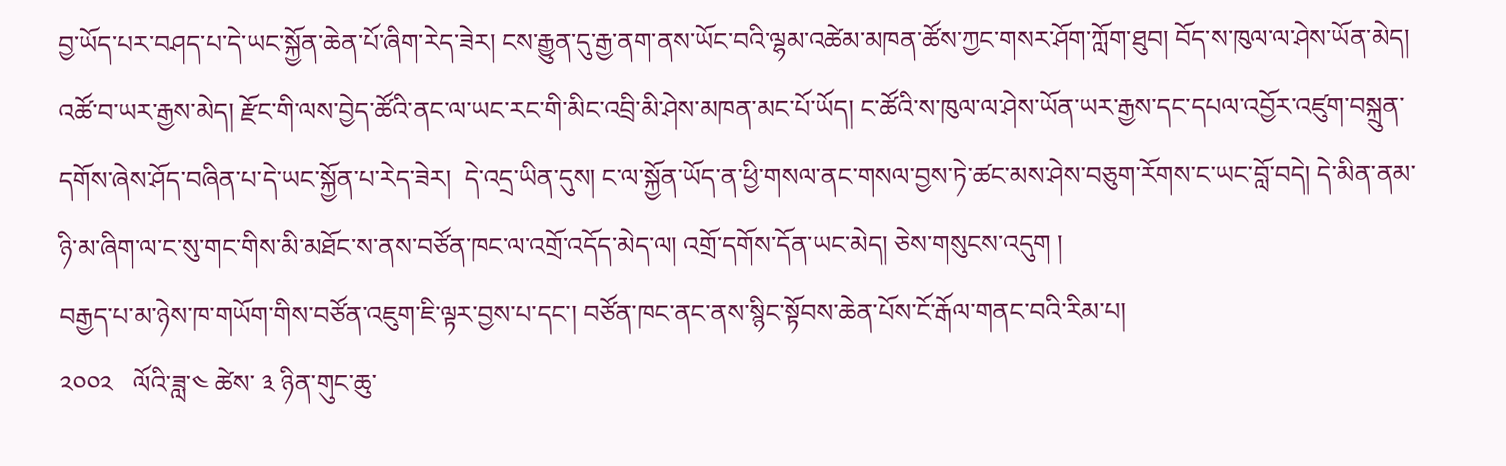བྱ་ཡོད་པར་བཤད་པ་དེ་ཡང་སྐྱོན་ཆེན་པོ་ཞིག་རེད་ཟེར། ངས་རྒྱུན་དུ་རྒྱ་ནག་ནས་ཡོང་བའི་ལྷམ་འཚེམ་མཁན་ཚོས་ཀྱང་གསར་ཤོག་ཀློག་ཐུབ། བོད་ས་ཁུལ་ལ་ཤེས་ཡོན་མེད། འཚོ་བ་ཡར་རྒྱས་མེད། རྫོང་གི་ལས་བྱེད་ཚོའི་ནང་ལ་ཡང་རང་གི་མིང་འབྲི་མི་ཤེས་མཁན་མང་པོ་ཡོད། ང་ཚོའི་ས་ཁུལ་ལ་ཤེས་ཡོན་ཡར་རྒྱས་དང་དཔལ་འབྱོར་འཛུག་བསྐྲུན་དགོས་ཞེས་ཤོད་བཞིན་པ་དེ་ཡང་སྐྱོན་པ་རེད་ཟེར།  དེ་འདྲ་ཡིན་དུས། ང་ལ་སྐྱོན་ཡོད་ན་ཕྱི་གསལ་ནང་གསལ་བྱས་ཏེ་ཚང་མས་ཤེས་བཅུག་རོགས་ང་ཡང་བློ་བདེ། དེ་མིན་ནམ་ཉི་མ་ཞིག་ལ་ང་སུ་གང་གིས་མི་མཐོང་ས་ནས་བཙོན་ཁང་ལ་འགྲོ་འདོད་མེད་ལ། འགྲོ་དགོས་དོན་ཡང་མེད། ཅེས་གསུངས་འདུག །
བརྒྱད་པ་མ་ཉེས་ཁ་གཡོག་གིས་བཙོན་འཇུག་ཇི་ལྟར་བྱས་པ་དང་། བཙོན་ཁང་ནང་ནས་སྙིང་སྟོབས་ཆེན་པོས་ངོ་རྒོལ་གནང་བའི་རིམ་པ།
༢༠༠༢   ལོའི་ཟླ་༤ ཚེས་ ༣ ཉིན་གུང་ཆུ་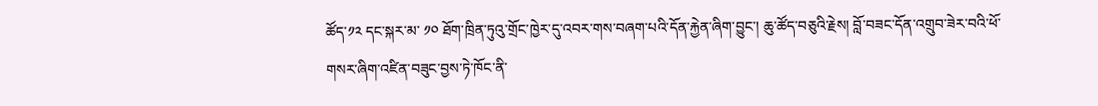ཚོད་༡༢ དང་སྐར་མ་ ༡༠ ཐོག་ཁྲིན་ཏུའུ་གྲོང་ཁྱེར་དུ་འབར་གས་བཞག་པའི་དོན་རྐྱེན་ཞིག་བྱུང་། ཆུ་ཚོད་བཅུའི་རྗེས། བློ་བཟང་དོན་འགྲུབ་ཟེར་བའི་ཕོ་གསར་ཞིག་འཛིན་བཟུང་བྱས་ཏེ་ཁོང་ནི་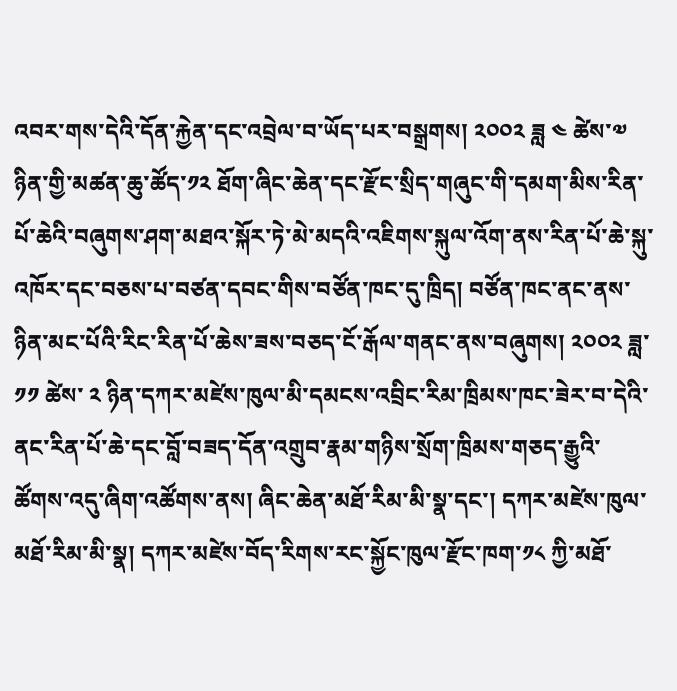འབར་གས་དེའི་དོན་རྐྱེན་དང་འབྲེལ་བ་ཡོད་པར་བསྒྲགས། ༢༠༠༢ ཟླ ༤ ཚེས་༧ ཉིན་གྱི་མཚན་ཆུ་ཚོད་༡༢ ཐོག་ཞིང་ཆེན་དང་རྫོང་སྲིད་གཞུང་གི་དམག་མིས་རིན་པོ་ཆེའི་བཞུགས་ཤག་མཐའ་སྐོར་ཏེ་མེ་མདའི་འཇིགས་སྐུལ་འོག་ནས་རིན་པོ་ཆེ་སྐུ་འཁོར་དང་བཅས་པ་བཙན་དབང་གིས་བཙོན་ཁང་དུ་ཁྲིད། བཙོན་ཁང་ནང་ནས་ཉིན་མང་པོའི་རིང་རིན་པོ་ཆེས་ཟས་བཅད་ངོ་རྒོལ་གནང་ནས་བཞུགས། ༢༠༠༢ ཟླ་༡༡ ཚེས་ ༢ ཉིན་དཀར་མཛེས་ཁུལ་མི་དམངས་འབྲིང་རིམ་ཁྲིམས་ཁང་ཟེར་བ་དེའི་ནང་རིན་པོ་ཆེ་དང་བློ་བཟད་དོན་འགྲུབ་རྣམ་གཉིས་སྲོག་ཁྲིམས་གཅད་རྒྱུའི་ཚོགས་འདུ་ཞིག་འཚོགས་ནས། ཞིང་ཆེན་མཐོ་རིམ་མི་སྣ་དང་། དཀར་མཛེས་ཁུལ་མཐོ་རིམ་མི་སྣ། དཀར་མཛེས་བོད་རིགས་རང་སྐྱོང་ཁུལ་རྫོང་ཁག་༡༨ ཀྱི་མཐོ་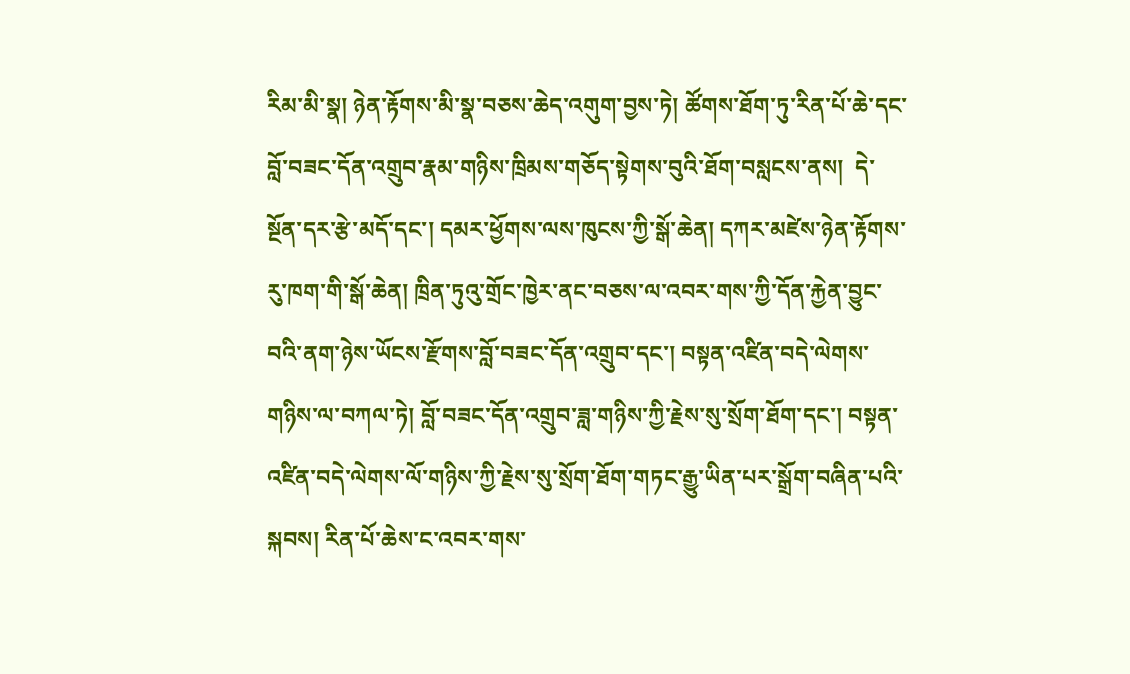རིམ་མི་སྣ། ཉེན་རྟོགས་མི་སྣ་བཅས་ཆེད་འགུག་བྱས་ཏེ། ཚོགས་ཐོག་ཏུ་རིན་པོ་ཆེ་དང་བློ་བཟང་དོན་འགྲུབ་རྣམ་གཉིས་ཁྲིམས་གཅོད་སྟེགས་བུའི་ཐོག་བསླངས་ནས།  དེ་སྔོན་དར་རྩེ་མདོ་དང་། དམར་ཕྱོགས་ལས་ཁུངས་ཀྱི་སྒོ་ཆེན། དཀར་མཛེས་ཉེན་རྟོགས་རུ་ཁག་གི་སྒོ་ཆེན། ཁྲིན་ཏུའུ་གྲོང་ཁྱེར་ནང་བཅས་ལ་འབར་གས་ཀྱི་དོན་རྐྱེན་བྱུང་བའི་ནག་ཉེས་ཡོངས་རྫོགས་བློ་བཟང་དོན་འགྲུབ་དང་། བསྟན་འཛིན་བདེ་ལེགས་གཉིས་ལ་བཀལ་ཏེ། བློ་བཟང་དོན་འགྲུབ་ཟླ་གཉིས་ཀྱི་རྗེས་སུ་སྲོག་ཐོག་དང་། བསྟན་འཛིན་བདེ་ལེགས་ལོ་གཉིས་ཀྱི་རྗེས་སུ་སྲོག་ཐོག་གཏང་རྒྱུ་ཡིན་པར་སྒྲོག་བཞིན་པའི་སྐབས། རིན་པོ་ཆེས་ང་འབར་གས་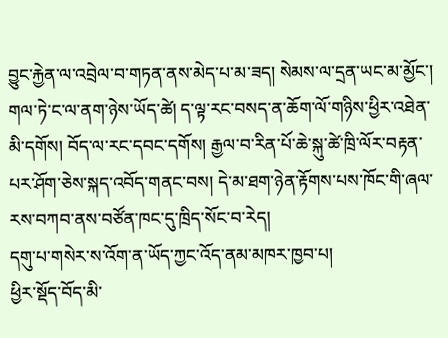བྱུང་རྐྱེན་ལ་འབྲེལ་བ་གཏན་ནས་མེད་པ་མ་ཟད། སེམས་ལ་དྲན་ཡང་མ་མྱོང་། གལ་ཏེ་ང་ལ་ནག་ཉེས་ཡོད་ཚེ། ད་ལྟ་རང་བསད་ན་ཆོག་ལོ་གཉིས་ཕྱིར་འཐེན་མི་དགོས། བོད་ལ་རང་དབང་དགོས། རྒྱལ་བ་རིན་པོ་ཆེ་སྐུ་ཚེ་ཁྲི་ལོར་བརྟན་པར་ཤོག་ཅེས་སྐད་འབོད་གནང་བས། དེ་མ་ཐག་ཉེན་རྟོགས་པས་ཁོང་གི་ཞལ་རས་བཀབ་ནས་བཙོན་ཁང་དུ་ཁྲིད་སོང་བ་རེད།
དགུ་པ་གསེར་ས་འོག་ན་ཡོད་ཀྱང་འོད་ནམ་མཁར་ཁྱབ་པ།
ཕྱིར་སྡོད་བོད་མི་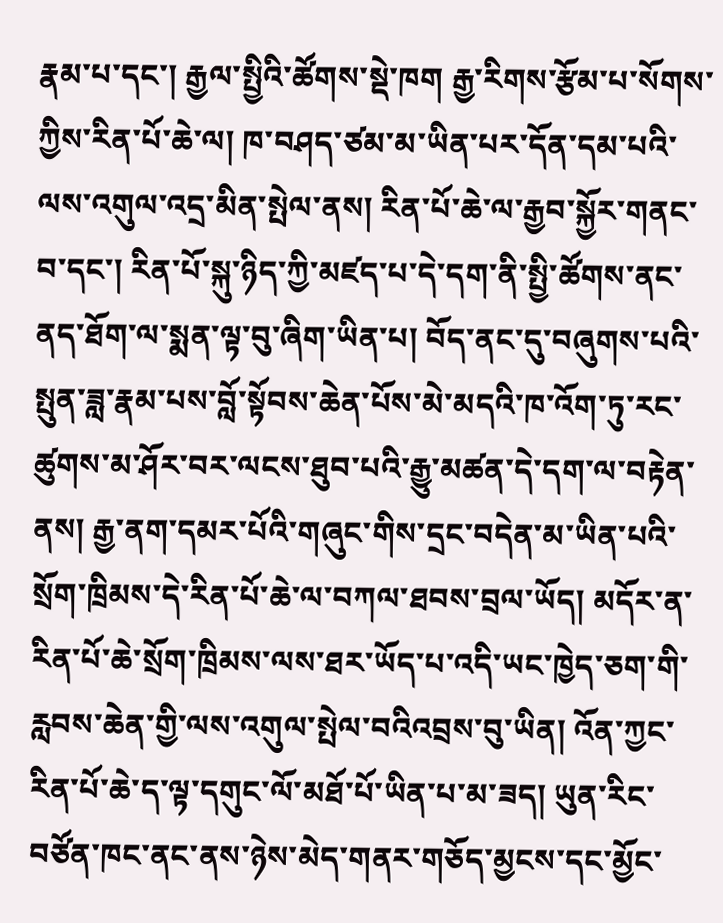རྣམ་པ་དང་། རྒྱལ་སྤྱིའི་ཚོགས་སྡེ་ཁག རྒྱ་རིགས་རྩོམ་པ་སོགས་ཀྱིས་རིན་པོ་ཆེ་ལ། ཁ་བཤད་ཙམ་མ་ཡིན་པར་དོན་དམ་པའི་ལས་འགུལ་འདྲ་མིན་སྤེལ་ནས། རིན་པོ་ཆེ་ལ་རྒྱབ་སྐྱོར་གནང་བ་དང་། རིན་པོ་སྐུ་ཉིད་ཀྱི་མཛད་པ་དེ་དག་ནི་སྤྱི་ཚོགས་ནང་ནད་ཐོག་ལ་སྨན་ལྟ་བུ་ཞིག་ཡིན་པ། བོད་ནང་དུ་བཞུགས་པའི་སྤུན་ཟླ་རྣམ་པས་བློ་སྟོབས་ཆེན་པོས་མེ་མདའི་ཁ་འོག་ཏུ་རང་ཚུགས་མ་ཤོར་བར་ལངས་ཐུབ་པའི་རྒྱུ་མཚན་དེ་དག་ལ་བརྟེན་ནས། རྒྱ་ནག་དམར་པོའི་གཞུང་གིས་དྲང་བདེན་མ་ཡིན་པའི་སྲོག་ཁྲིམས་དེ་རིན་པོ་ཆེ་ལ་བཀལ་ཐབས་བྲལ་ཡོད། མདོར་ན་རིན་པོ་ཆེ་སྲོག་ཁྲིམས་ལས་ཐར་ཡོད་པ་འདི་ཡང་ཁྱེད་ཅག་གི་རླབས་ཆེན་གྱི་ལས་འགུལ་སྤེལ་བའིའབྲས་བུ་ཡིན། འོན་ཀྱང་རིན་པོ་ཆེ་ད་ལྟ་དགུང་ལོ་མཐོ་པོ་ཡིན་པ་མ་ཟད། ཡུན་རིང་བཙོན་ཁང་ནང་ནས་ཉེས་མེད་གནར་གཅོད་མྱངས་དང་མྱོང་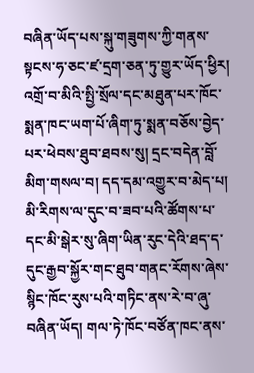བཞིན་ཡོད་པས་སྐུ་གཟུགས་ཀྱི་གནས་སྟངས་ཧ་ཅང་ཛ་དྲག་ཅན་ཏུ་གྱུར་ཡོད་ཕྱིར། འགྲོ་བ་མིའི་སྤྱི་སྲོལ་དང་མཐུན་པར་ཁོང་སྨན་ཁང་ཡག་པོ་ཞིག་ཏུ་སྨན་བཅོས་བྱེད་པར་ཕེབས་ཐུབ་ཐབས་སུ། དྲང་བདེན་བློ་མིག་གསལ་བ། དད་དམ་འགྱུར་བ་མེད་པ། མི་རིགས་ལ་དུང་བ་ཟབ་པའི་ཚོགས་པ་དང་མི་སྒེར་སུ་ཞིག་ཡིན་རུང་དེའི་ཐད་ད་དུང་རྒྱབ་སྐྱོར་གང་ཐུབ་གནང་རོགས་ཞེས་སྙིང་ཁོང་རུས་པའི་གཏིང་ནས་རེ་བ་ཞུ་བཞིན་ཡོད། གལ་ཏེ་ཁོང་བཙོན་ཁང་ནས་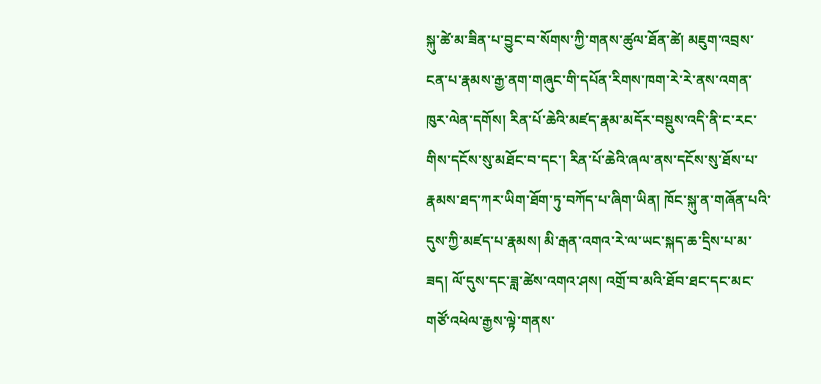སྐུ་ཚེ་མ་ཟིན་པ་བྱུང་བ་སོགས་ཀྱི་གནས་ཚུལ་ཐོན་ཚེ། མཇུག་འབྲས་ངན་པ་རྣམས་རྒྱ་ནག་གཞུང་གི་དཔོན་རིགས་ཁག་རེ་རེ་ནས་འགན་ཁུར་ལེན་དགོས། རིན་པོ་ཆེའི་མཛད་རྣམ་མདོར་བསྡུས་འདི་ནི་ང་རང་གིས་དངོས་སུ་མཐོང་བ་དང་། རིན་པོ་ཆེའི་ཞལ་ནས་དངོས་སུ་ཐོས་པ་རྣམས་ཐད་ཀར་ཡིག་ཐོག་ཏུ་བཀོད་པ་ཞིག་ཡིན། ཁོང་སྐུ་ན་གཞོན་པའི་དུས་ཀྱི་མཛད་པ་རྣམས། མི་རྒན་འགའ་རེ་ལ་ཡང་སྐད་ཆ་དྲིས་པ་མ་ཟད། ལོ་དུས་དང་ཟླ་ཚེས་འགའ་ཤས། འགྲོ་བ་མའི་ཐོབ་ཐང་དང་མང་གཙོ་འཕེལ་རྒྱས་ལྟེ་གནས་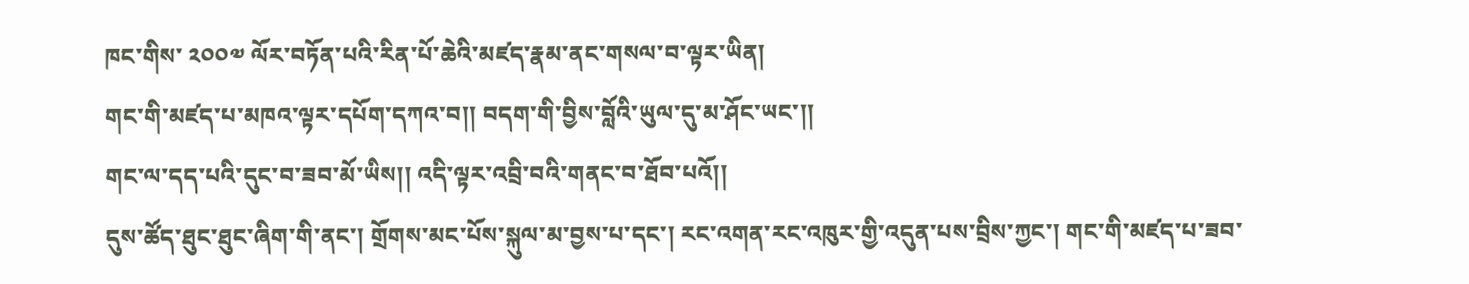ཁང་གིས་ ༢༠༠༧ ལོར་བཏོན་པའི་རིན་པོ་ཆེའི་མཛད་རྣམ་ནང་གསལ་བ་ལྟར་ཡིན།
གང་གི་མཛད་པ་མཁའ་ལྟར་དཔོག་དཀའ་བ།། བདག་གི་བྱིས་བློའི་ཡུལ་དུ་མ་ཤོང་ཡང་།།
གང་ལ་དད་པའི་དུང་བ་ཟབ་མོ་ཡིས།། འདི་ལྟར་འབྲི་བའི་གནང་བ་ཐོབ་པའོ།།
དུས་ཚོད་ཐུང་ཐུང་ཞིག་གི་ནང་། གྲོགས་མང་པོས་སྐུལ་མ་བྱས་པ་དང་། རང་འགན་རང་འཁུར་གྱི་འདུན་པས་བྲིས་ཀྱང་། གང་གི་མཛད་པ་ཟབ་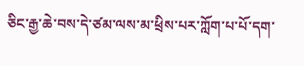ཅིང་རྒྱ་ཆེ་བས་དེ་ཙམ་ལས་མ་ཕྲིས་པར་ཀློག་པ་པོ་དག་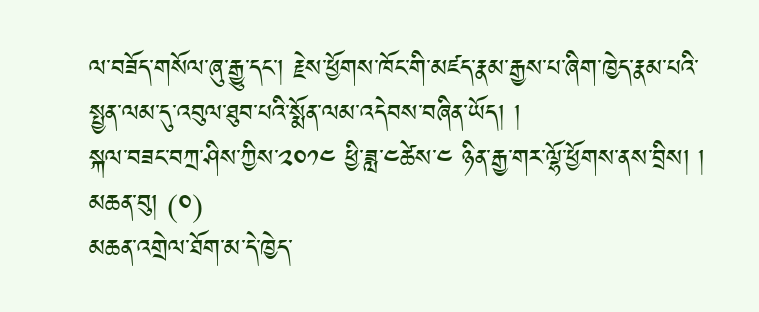ལ་བཟོད་གསོལ་ཞུ་རྒྱུ་དང་། རྗེས་ཕྱོགས་ཁོང་གི་མཛད་རྣམ་རྒྱས་པ་ཞིག་ཁྱེད་རྣམ་པའི་སྤྱན་ལམ་དུ་འབུལ་ཐུབ་པའི་སྨོན་ལམ་འདེབས་བཞིན་ཡོད། །
སྐལ་བཟང་བཀྲ་ཤིས་ཀྱིས་༢༠༡༤ ཕྱི་ཟླ་༤ཚེས་༤ ཉིན་རྒྱ་གར་ལྷོ་ཕྱོགས་ནས་བྲིས། །
མཆན་བུ། (༠)
མཆན་འགྲེལ་ཐོག་མ་དེ་ཁྱེད་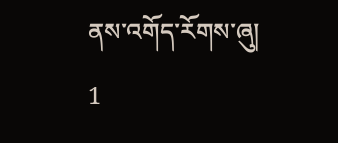ནས་འགོད་རོགས་ཞུ།
1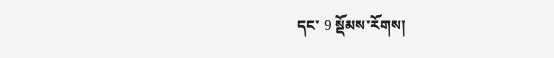དང་ 9 སྡོམས་རོགས།